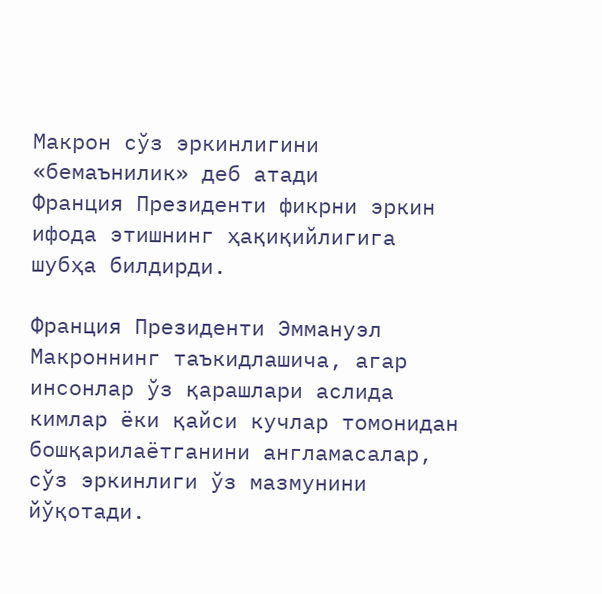Макрон сўз эркинлигини «бемаънилик» деб атади
Франция Президенти фикрни эркин ифода этишнинг ҳақиқийлигига шубҳа билдирди.

Франция Президенти Эммануэл Макроннинг таъкидлашича, агар инсонлар ўз қарашлари аслида кимлар ёки қайси кучлар томонидан бошқарилаётганини англамасалар, сўз эркинлиги ўз мазмунини йўқотади.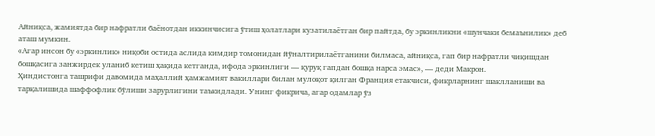Айниқса, жамиятда бир нафратли баёнотдан иккинчисига ўтиш ҳолатлари кузатилаётган бир пайтда, бу эркинликни «шунчаки бемаънилик» деб аташ мумкин.
«Агар инсон бу «эркинлик» ниқоби остида аслида кимдир томонидан йўналтирилаётганини билмаса, айниқса, гап бир нафратли чиқишдан бошқасига занжирдек уланиб кетиш ҳақида кетганда, ифода эркинлиги — қуруқ гапдан бошқа нарса эмас», — деди Макрон.
Ҳиндистонга ташрифи давомида маҳаллий ҳамжамият вакиллари билан мулоқот қилган Франция етакчиси, фикрларнинг шаклланиши ва тарқалишида шаффофлик бўлиши зарурлигини таъкидлади. Унинг фикрича, агар одамлар ўз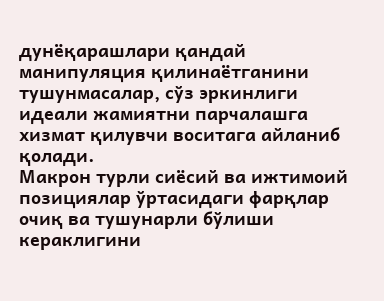дунёқарашлари қандай манипуляция қилинаётганини тушунмасалар, сўз эркинлиги идеали жамиятни парчалашга хизмат қилувчи воситага айланиб қолади.
Макрон турли сиёсий ва ижтимоий позициялар ўртасидаги фарқлар очиқ ва тушунарли бўлиши кераклигини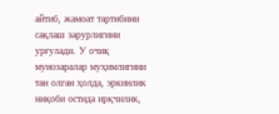айтиб, жамоат тартибини сақлаш зарурлигини урғулади. У очиқ мунозаралар муҳимлигини тан олган ҳолда, эркинлик ниқоби остида ирқчилик,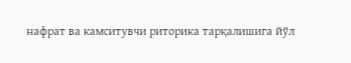нафрат ва камситувчи риторика тарқалишига йўл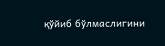қўйиб бўлмаслигини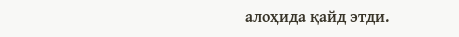алоҳида қайд этди.